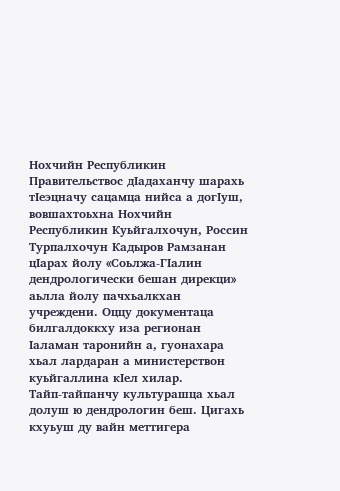Нохчийн Республикин Правительствос дIадаханчу шарахь тIеэцначу сацамца нийса а догIуш, вовшахтоьхна Нохчийн Республикин Куьйгалхочун, Россин Турпалхочун Кадыров Рамзанан цIарах йолу «Соьлжа-ГIалин дендрологически бешан дирекци» аьлла йолу пачхьалкхан учреждени. Оццу документаца билгалдоккху иза регионан Iаламан таронийн а, гуонахара хьал лардаран а министерствон куьйгаллина кIел хилар.
Тайп-тайпанчу культурашца хьал долуш ю дендрологин беш. Цигахь кхуьуш ду вайн меттигера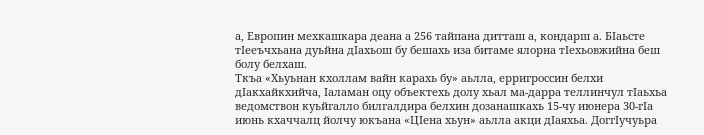а, Европин мехкашкара деана а 256 тайпана дитташ а, кондарш а. БIаьсте тIееъчхьана дуьйна дIахьош бу бешахь иза битаме ялорна тIехьовжийна беш болу белхаш.
Ткъа «Хьуьнан кхоллам вайн карахь бу» аьлла, ерригроссин белхи дIакхайкхийча, Iаламан оцу объектехь долу хьал ма-дарра теллинчул тIаьхьа ведомствон куьйгалло билгалдира белхин дозанашкахь 15-чу июнера 30-гIа июнь кхаччалц йолчу юкъана «ЦIена хьун» аьлла акци дIаяхьа. ДоггIучуьра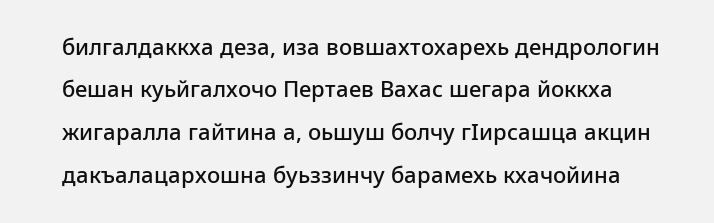билгалдаккха деза, иза вовшахтохарехь дендрологин бешан куьйгалхочо Пертаев Вахас шегара йоккха жигаралла гайтина а, оьшуш болчу гIирсашца акцин дакъалацархошна буьззинчу барамехь кхачойина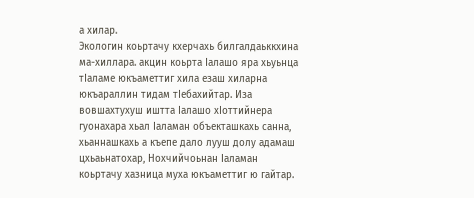а хилар.
Экологин коьртачу кхерчахь билгалдаьккхина ма-хиллара. акцин коьрта Iалашо яра хьуьнца тIаламе юкъаметтиг хила езаш хиларна юкъараллин тидам тIебахийтар. Иза вовшахтухуш иштта Iалашо хIоттийнера гуонахара хьал Iаламан объекташкахь санна, хьаннашкахь а къепе дало лууш долу адамаш цхьаьнатохар, Нохчийчоьнан Iаламан коьртачу хазница муха юкъаметтиг ю гайтар.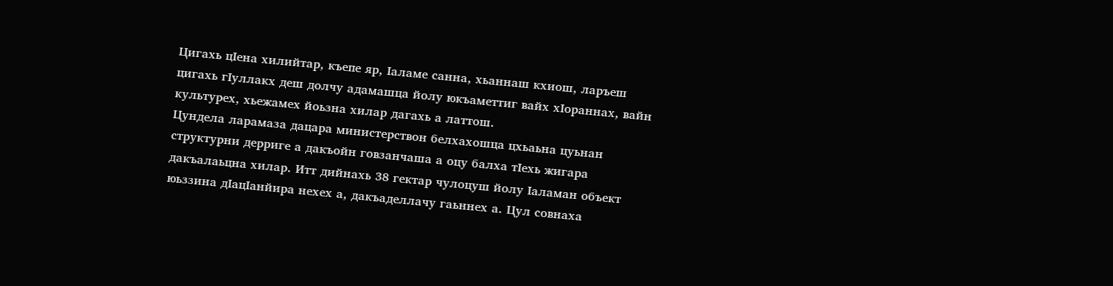Цигахь цIена хилийтар, къепе яр, Iаламе санна, хьаннаш кхиош, ларъеш цигахь гIуллакх деш долчу адамашца йолу юкъаметтиг вайх хIораннах, вайн культурех, хьежамех йоьзна хилар дагахь а латтош.
Цундела ларамаза дацара министерствон белхахошца цхьаьна цуьнан структурни дерриге а дакъойн говзанчаша а оцу балха тIехь жигара дакъалаьцна хилар. Итт дийнахь 38 гектар чулоцуш йолу Iаламан объект юьззина дIацIанйира нехех а, дакъаделлачу гаьннех а. Цул совнаха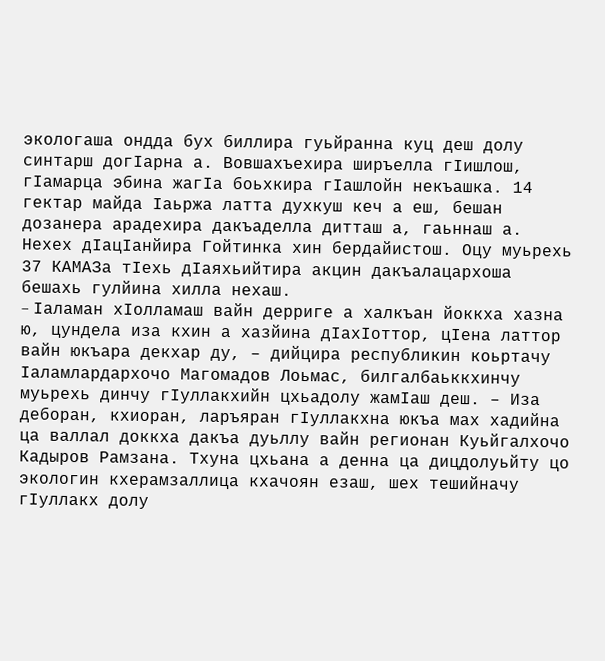экологаша ондда бух биллира гуьйранна куц деш долу синтарш догIарна а. Вовшахъехира ширъелла гIишлош, гIамарца эбина жагIа боьхкира гIашлойн некъашка. 14 гектар майда Iаьржа латта духкуш кеч а еш, бешан дозанера арадехира дакъаделла дитташ а, гаьннаш а. Нехех дIацIанйира Гойтинка хин бердайистош. Оцу муьрехь 37 КАМАЗа тIехь дIаяхьийтира акцин дакъалацархоша бешахь гулйина хилла нехаш.
– Iаламан хIолламаш вайн дерриге а халкъан йоккха хазна ю, цундела иза кхин а хазйина дIахIоттор, цIена латтор вайн юкъара декхар ду, – дийцира республикин коьртачу Iаламлардархочо Магомадов Лоьмас, билгалбаьккхинчу муьрехь динчу гIуллакхийн цхьадолу жамIаш деш. – Иза деборан, кхиоран, ларъяран гIуллакхна юкъа мах хадийна ца валлал доккха дакъа дуьллу вайн регионан Куьйгалхочо Кадыров Рамзана. Тхуна цхьана а денна ца дицдолуьйту цо экологин кхерамзаллица кхачоян езаш, шех тешийначу гIуллакх долу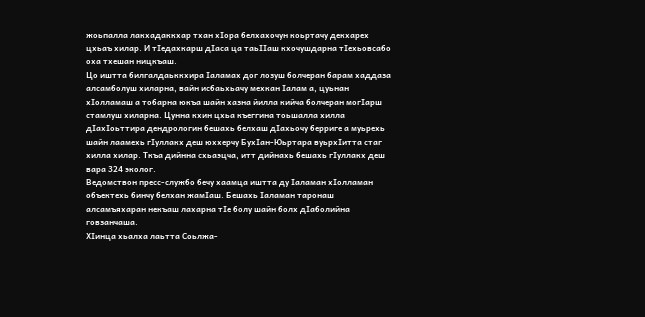жоьпалла лакхадаккхар тхан хIора белхахочун коьртачу декхарех цхьаъ хилар. И тIедахкарш дIаса ца таьIIаш кхочушдарна тIехьовсабо оха тхешан ницкъаш.
Цо иштта билгалдаьккхира Iаламах дог лозуш болчеран барам хаддаза алсамболуш хиларна, вайн исбаьхьачу мехкан Iалам а, цуьнан хIолламаш а тобарна юкъа шайн хазна йилла кийча болчеран могIарш стамлуш хиларна. Цунна кхин цхьа къеггина тоьшалла хилла дIахIоьттира дендрологин бешахь белхаш дIахьочу берриге а муьрехь шайн лаамехь гIуллакх деш юххерчу БухIан-Юьртара вуьрхIитта стаг хилла хилар. Ткъа дийнна схьаэцча, итт дийнахь бешахь гIуллакх деш вара 324 эколог.
Ведомствон пресс-службо бечу хаамца иштта ду Iаламан хIолламан объектехь бинчу белхан жамIаш. Бешахь Iаламан таронаш алсамъяхаран некъаш лахарна тIе болу шайн болх дIаболийна говзанчаша.
ХIинца хьалха лаьтта Соьлжа-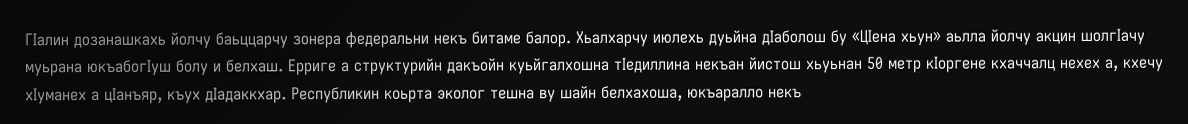ГIалин дозанашкахь йолчу баьццарчу зонера федеральни некъ битаме балор. Хьалхарчу июлехь дуьйна дIаболош бу «ЦIена хьун» аьлла йолчу акцин шолгIачу муьрана юкъабогIуш болу и белхаш. Ерриге а структурийн дакъойн куьйгалхошна тIедиллина некъан йистош хьуьнан 50 метр кIоргене кхаччалц нехех а, кхечу хIуманех а цIанъяр, къух дIадаккхар. Республикин коьрта эколог тешна ву шайн белхахоша, юкъаралло некъ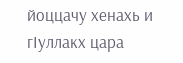йоццачу хенахь и гIуллакх цара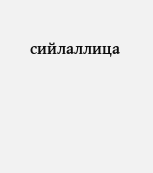сийлаллица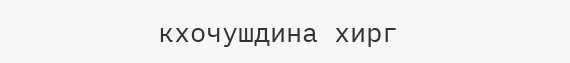кхочушдина хирг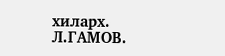хиларх.
Л.ГАМОВ.